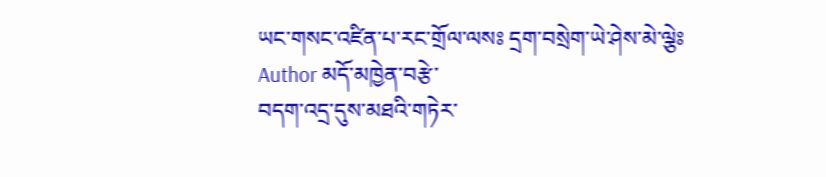ཡང་གསང་འཛིན་པ་རང་གྲོལ་ལསཿ དྲག་བསྲེག་ཡེ་ཤེས་མེ་ལྕེཿ
Author མདོ་མཁྱེན་བརྩེ་
བདག་འདྲ་དུས་མཐའི་གཏེར་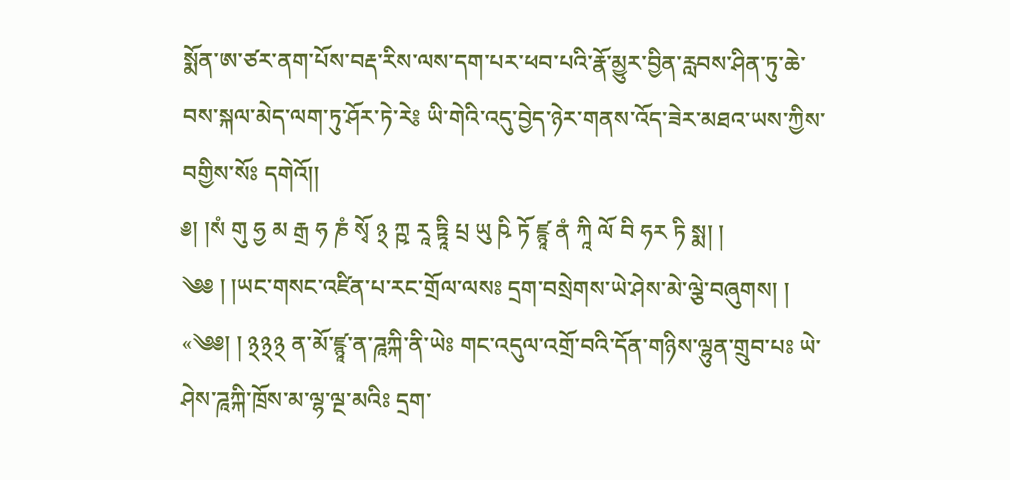སྨོན་ཨ་ཙར་ནག་པོས་བརྡ་རིས་ལས་དག་པར་ཕབ་པའི་རྣོ་མྱུར་བྱིན་རླབས་ཤིན་ཏུ་ཆེ་བས་སྐལ་མེད་ལག་ཏུ་ཤོར་ཏེ་རེ༔ ཡི་གེའི་འདུ་བྱེད་ཉེར་གནས་འོད་ཟེར་མཐའ་ཡས་ཀྱིས་བགྱིས་སོཿ དགེའོ།།
༅། །སཾ གུ ཧྱ མ རྒྲ ཧ ཎཾ སྭོ ྅ ཀྵ རཱ ཏྟཱི པྲ ཡུ ཥི ཏོ ཛྙཱ ནཾ ཀཱི ལོ བི ཧར ཏི སྨ། །
༄༅ ། །ཡང་གསང་འཛིན་པ་རང་གྲོལ་ལསཿ དྲག་བསྲེགས་ཡེ་ཤེས་མེ་ལྕེ་བཞུགས། །
«༄༅། ། ྅྅྅ ན་མོ་ཛྙཱ་ན་ཌཱཀྐི་ནི་ཡེཿ གང་འདུལ་འགྲོ་བའི་དོན་གཉིས་ལྷུན་གྲུབ་པཿ ཡེ་ཤེས་ཌཱཀྐི་ཁྲོས་མ་ལྷ་ལྔ་མའིཿ དྲག་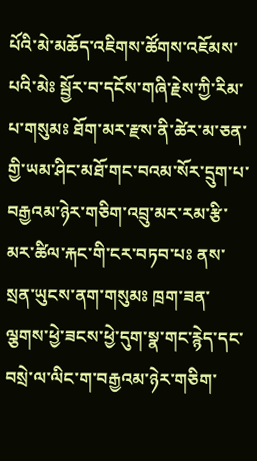པོའི་མེ་མཆོད་འཇིགས་ཚོགས་འཇོམས་པའི་མེཿ སྦྱོར་བ་དངོས་གཞི་རྗེས་ཀྱི་རིམ་པ་གསུམཿ ཐོག་མར་རྫས་ནི་ཚེར་མ་ཅན་གྱི་ཡམ་ཤིང་མཐོ་གང་བའམ་སོར་དྲུག་པ་བརྒྱའམ་ཉེར་གཅིག་འབྲུ་མར་རམ་རྩི་མར་ཚིལ་རྐང་གི་ངར་བཏབ་པཿ ནས་སྲན་ཡུངས་ནག་གསུམཿ ཁྲག་ཟན་ལྕགས་ཕྱེ་ཟངས་ཕྱེ་དུག་སྣ་གང་རྙེད་དང་བསྲེ་ལ་ལིང་ག་བརྒྱའམ་ཉེར་གཅིག་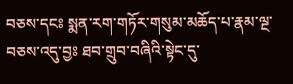བཅས་དངཿ སྨན་རག་གཏོར་གསུམ་མཆོད་པ་རྣམ་ལྔ་བཅས་འདུ་བྱཿ ཐབ་གྲུབ་བཞིའི་སྟེང་དུ་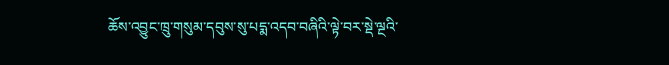ཆོས་འབྱུང་ཁྲུ་གསུམ་དབུས་སུ་པདྨ་འདབ་བཞིའི་ལྟེ་བར་སྡེ་ལྔའི་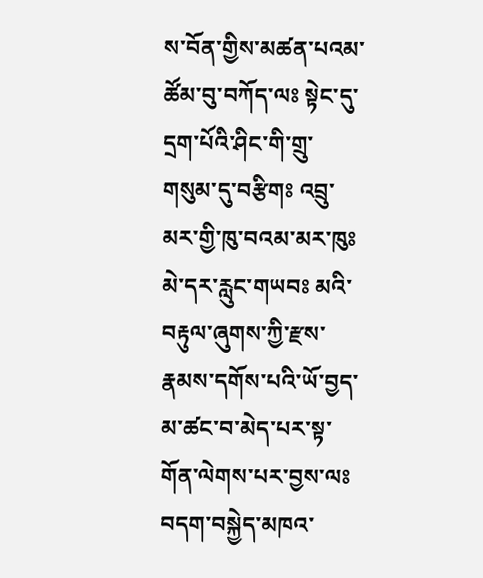ས་བོན་གྱིས་མཚན་པའམ་ཚོམ་བུ་བཀོད་ལཿ སྟེང་དུ་དྲག་པོའི་ཤིང་གི་གྲུ་གསུམ་དུ་བརྩིགཿ འབྲུ་མར་གྱི་ཁུ་བའམ་མར་ཁུཿ མེ་དར་རླུང་གཡབཿ མའི་བརྟུལ་ཞུགས་ཀྱི་རྫས་རྣམས་དགོས་པའི་ཡོ་བྱད་མ་ཚང་བ་མེད་པར་སྟ་གོན་ལེགས་པར་བྱས་ལཿ བདག་བསྐྱེད་མཁའ་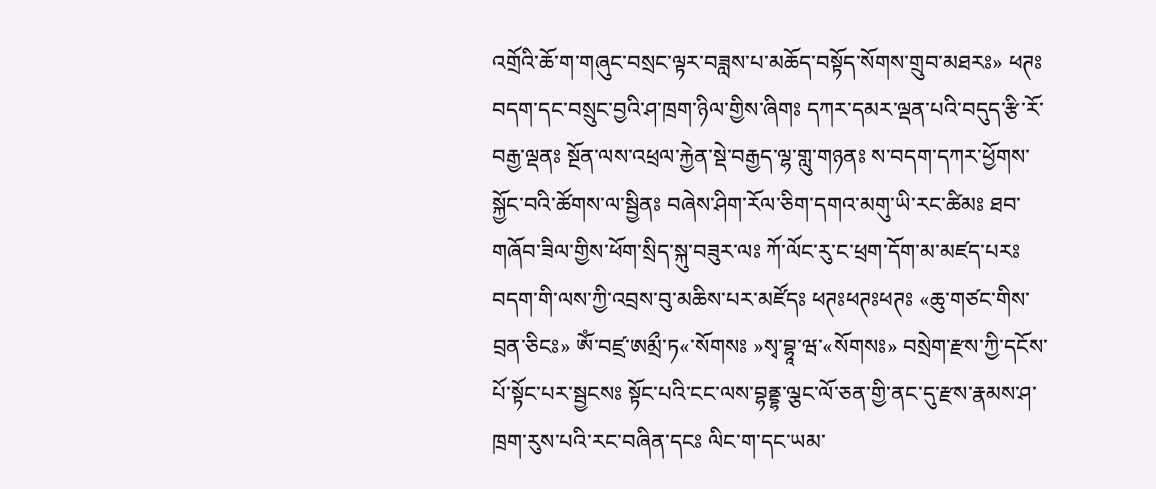འགྲོའི་ཆོ་ག་གཞུང་བསྲང་ལྟར་བཟླས་པ་མཆོད་བསྟོད་སོགས་གྲུབ་མཐརཿ» ཕཊཿ བདག་དང་བསྲུང་བྱའི་ཤ་ཁྲག་ཉིལ་གྱིས་ཞིགཿ དཀར་དམར་ལྡན་པའི་བདུད་རྩི་རོ་བརྒྱ་ལྡནཿ སྔོན་ལས་འཕྲལ་རྐྱེན་སྡེ་བརྒྱད་ལྷ་གླུ་གཉནཿ ས་བདག་དཀར་ཕྱོགས་སྐྱོང་བའི་ཚོགས་ལ་སྦྱིནཿ བཞེས་ཤིག་རོལ་ཅིག་དགའ་མགུ་ཡི་རང་ཚིམཿ ཐབ་གཞོབ་ཟིལ་གྱིས་ཕོག་སྲིད་སྐུ་བཟུར་ལཿ ཀོ་ལོང་རུ་ང་ཕྲག་དོག་མ་མཛད་པརཿ བདག་གི་ལས་ཀྱི་འབྲས་བུ་མཆིས་པར་མཛོདཿ ཕཊཿཕཊཿཕཊཿ «ཆུ་གཙང་གིས་བྲན་ཅིངཿ» ཨོཾ་བཛྲ་ཨམྲྀ་ཏ«་སོགསཿ »སྭ་བྷཱ་ཝ་«སོགསཿ» བསྲེག་རྫས་ཀྱི་དངོས་པོ་སྟོང་པར་སྦྱངསཿ སྟོང་པའི་ངང་ལས་བྷནྡྷ་ལྕང་ལོ་ཅན་གྱི་ནང་དུ་རྫས་རྣམས་ཤ་ཁྲག་རུས་པའི་རང་བཞིན་དངཿ ལིང་ག་དང་ཡམ་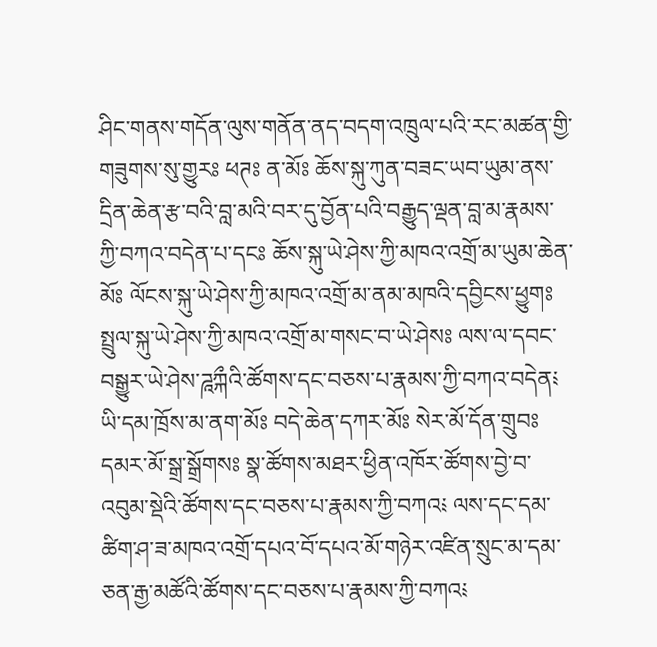ཤིང་གནས་གདོན་ལུས་གནོན་ནད་བདག་འཁྲུལ་པའི་རང་མཚན་གྱི་གཟུགས་སུ་གྱུརཿ ཕཊཿ ན་མོཿ ཆོས་སྐུ་ཀུན་བཟང་ཡབ་ཡུམ་ནས་དྲིན་ཆེན་རྩ་བའི་བླ་མའི་བར་དུ་བྱོན་པའི་བརྒྱུད་ལྡན་བླ་མ་རྣམས་ཀྱི་བཀའ་བདེན་པ་དངཿ ཆོས་སྐུ་ཡེ་ཤེས་ཀྱི་མཁའ་འགྲོ་མ་ཡུམ་ཆེན་མོཿ ལོངས་སྐུ་ཡེ་ཤེས་ཀྱི་མཁའ་འགྲོ་མ་ནམ་མཁའི་དབྱིངས་ཕྱུགཿ སྤྲུལ་སྐུ་ཡེ་ཤེས་ཀྱི་མཁའ་འགྲོ་མ་གསང་བ་ཡེ་ཤེསཿ ལས་ལ་དབང་བསྒྱུར་ཡེ་ཤེས་ཌཱཀྐྀའི་ཚོགས་དང་བཅས་པ་རྣམས་ཀྱི་བཀའ་བདེན༴ ཡི་དམ་ཁྲོས་མ་ནག་མོཿ བདེ་ཆེན་དཀར་མོཿ སེར་མོ་དོན་གྲུབཿ དམར་མོ་སྒྲ་སྒྲོགསཿ སྣ་ཚོགས་མཐར་ཕྱིན་འཁོར་ཚོགས་བྱེ་བ་འབུམ་སྡེའི་ཚོགས་དང་བཅས་པ་རྣམས་ཀྱི་བཀའ༴ ལས་དང་དམ་ཚིག་ཤ་ཟ་མཁའ་འགྲོ་དཔའ་བོ་དཔའ་མོ་གཉེར་འཛིན་སྲུང་མ་དམ་ཅན་རྒྱ་མཚོའི་ཚོགས་དང་བཅས་པ་རྣམས་ཀྱི་བཀའ༴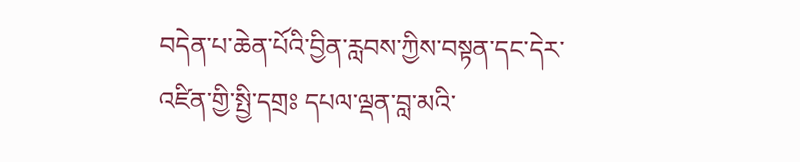བདེན་པ་ཆེན་པོའི་བྱིན་རླབས་ཀྱིས་བསྟན་དང་དེར་འཛིན་གྱི་སྤྱི་དགྲཿ དཔལ་ལྡན་བླ་མའི་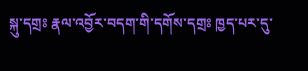སྐུ་དགྲཿ རྣལ་འབྱོར་བདག་གི་དགོས་དགྲཿ ཁྱད་པར་དུ་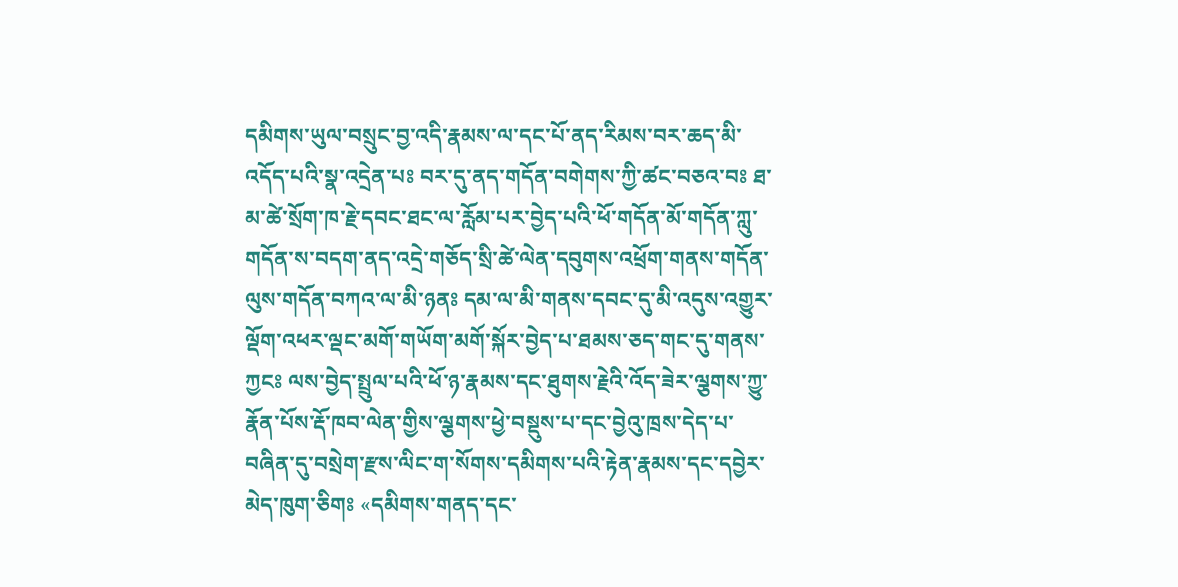དམིགས་ཡུལ་བསྲུང་བྱ་འདི་རྣམས་ལ་དང་པོ་ནད་རིམས་བར་ཆད་མི་འདོད་པའི་སྣ་འདྲེན་པཿ བར་དུ་ནད་གདོན་བགེགས་ཀྱི་ཚང་བཅའ་བཿ ཐ་མ་ཚེ་སྲོག་ཁ་རྗེ་དབང་ཐང་ལ་རློམ་པར་བྱེད་པའི་ཕོ་གདོན་མོ་གདོན་ཀླུ་གདོན་ས་བདག་ནད་འདྲེ་གཅོད་སྲི་ཚེ་ལེན་དབུགས་འཕྲོག་གནས་གདོན་ལུས་གདོན་བཀའ་ལ་མི་ཉནཿ དམ་ལ་མི་གནས་དབང་དུ་མི་འདུས་འགྱུར་ལྡོག་འཕར་ལྡང་མགོ་གཡོག་མགོ་སྐོར་བྱེད་པ་ཐམས་ཅད་གང་དུ་གནས་ཀྱངཿ ལས་བྱེད་སྤྲུལ་པའི་ཕོ་ཉ་རྣམས་དང་ཐུགས་རྗེའི་འོད་ཟེར་ལྕགས་ཀྱུ་རྣོན་པོས་རྡོ་ཁབ་ལེན་གྱིས་ལྕགས་ཕྱེ་བསྡུས་པ་དང་བྱེའུ་ཁྲས་དེད་པ་བཞིན་དུ་བསྲེག་རྫས་ལིང་ག་སོགས་དམིགས་པའི་རྟེན་རྣམས་དང་དབྱེར་མེད་ཁུག་ཅིགཿ «དམིགས་གནད་དང་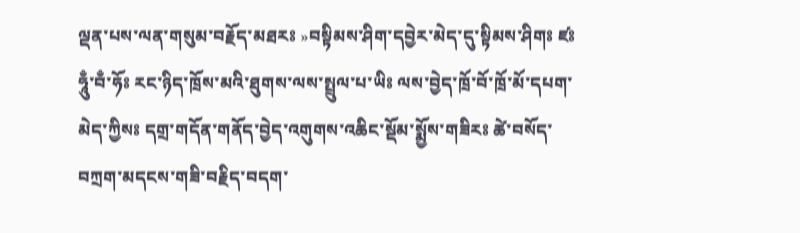ལྡན་པས་ལན་གསུམ་བརྗོད་མཐརཿ »བསྟིམས་ཤིག་དབྱེར་མེད་དུ་སྟིམས་ཤིགཿ ཛཿཧཱུྃ་བྃ་ཧོཿ རང་ཉིད་ཁྲོས་མའི་ཐུགས་ལས་སྤྲུལ་པ་ཡིཿ ལས་བྱེད་ཁྲོ་བོ་ཁྲོ་མོ་དཔག་མེད་ཀྱིསཿ དགྲ་གདོན་གནོད་བྱེད་འགུགས་འཆིང་སྡོམ་སྨྱོས་གཟིརཿ ཚེ་བསོད་བཀྲག་མདངས་གཟི་བརྗིད་བདག་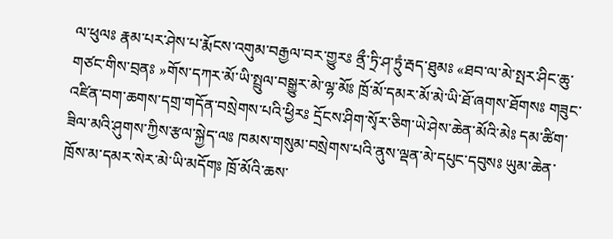ལ་ཕུལཿ རྣམ་པར་ཤེས་པ་རྨོངས་འགུམ་བརྒྱལ་བར་གྱུརཿ ནྲྀ་ཏྲི་ཤ་ཏྲུཾ་རྦད་ཐུམཿ «ཐབ་ལ་མེ་སྤར་ཤིང་ཆུ་གཙང་གིས་བྲནཿ »གོས་དཀར་མོ་ཡི་སྤྲུལ་བསྒྱུར་མེ་ལྷ་མོཿ ཁྲོ་མོ་དམར་མོ་མེ་ཡི་ཐོ་ཞགས་ཐོགསཿ གཟུང་འཛིན་བག་ཆགས་དགྲ་གདོན་བསྲེགས་པའི་ཕྱིརཿ དྲོངས་ཤིག་སྭོར་ཅིག་ཡེ་ཤེས་ཆེན་མོའི་མེཿ དམ་ཚིག་ཟིལ་མའི་ཤུགས་ཀྱིས་རྩལ་སྐྱེད་ལཿ ཁམས་གསུམ་བསྲེགས་པའི་ནུས་ལྡན་མེ་དཔུང་དབུསཿ ཡུམ་ཆེན་ཁྲོས་མ་དམར་སེར་མེ་ཡི་མདོགཿ ཁྲོ་མོའི་ཆས་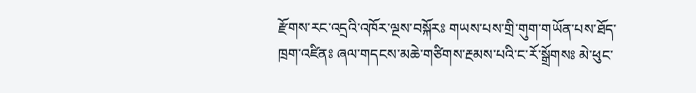རྫོགས་རང་འདྲའི་འཁོར་ལྔས་བསྐོརཿ གཡས་པས་གྲི་གུག་གཡོན་པས་ཐོད་ཁྲག་འཛིནཿ ཞལ་གདངས་མཆེ་གཙིགས་རྔམས་པའི་ང་རོ་སྒྲོགསཿ མེ་ཕུང་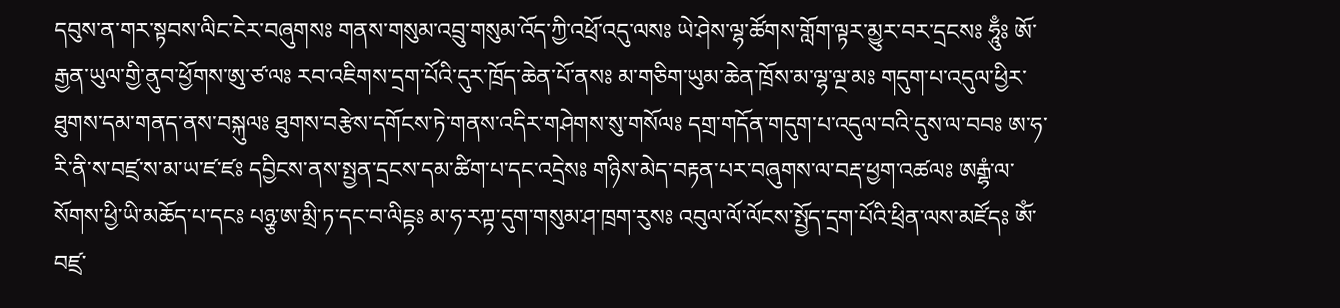དབུས་ན་གར་སྟབས་ལིང་ངེར་བཞུགསཿ གནས་གསུམ་འབྲུ་གསུམ་འོད་ཀྱི་འཕྲོ་འདུ་ལསཿ ཡེ་ཤེས་ལྷ་ཚོགས་གློག་ལྟར་མྱུར་བར་དྲངསཿ ཧཱུྃཿ ཨོ་རྒྱན་ཡུལ་གྱི་ནུབ་ཕྱོགས་ཨུ་ཙ་ལཿ རབ་འཇིགས་དྲག་པོའི་དུར་ཁྲོད་ཆེན་པོ་ནསཿ མ་གཅིག་ཡུམ་ཆེན་ཁྲོས་མ་ལྷ་ལྔ་མཿ གདུག་པ་འདུལ་ཕྱིར་ཐུགས་དམ་གནད་ནས་བསྐུལཿ ཐུགས་བརྩེས་དགོངས་ཏེ་གནས་འདིར་གཤེགས་སུ་གསོལཿ དགྲ་གདོན་གདུག་པ་འདུལ་བའི་དུས་ལ་བབཿ ཨ་ཧ་རི་ནི་ས་བཛྲ་ས་མ་ཡ་ཛ་ཛཿ དབྱིངས་ནས་སྤྱན་དྲངས་དམ་ཚིག་པ་དང་འདྲེསཿ གཉིས་མེད་བརྟན་པར་བཞུགས་ལ་བརྡ་ཕྱག་འཚལཿ ཨརྒྷཾ་ལ་སོགས་ཕྱི་ཡི་མཆོད་པ་དངཿ པཉྩ་ཨ་མྲི་ཏ་དང་བ་ལིངྟཿ མ་ཧ་རཀྟ་དུག་གསུམ་ཤ་ཁྲག་རུསཿ འབུལ་ལོ་ལོངས་སྤྱོད་དྲག་པོའི་ཕྲིན་ལས་མཛོདཿ ཨོཾ་བཛྲ་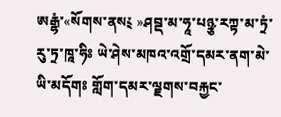ཨརྒྷཾ་«སོགས་ནས༴ »ཤབྡ་མ་ཧཱ་པཉྩ་རཀྟ་མ་ཏྲཾ་རུ་ཏྲ་ཁཱ་ཧིཿ ཡེ་ཤེས་མཁའ་འགྲོ་དམར་ནག་མེ་ཡི་མདོགཿ གློག་དམར་ལྗགས་བརྐྱང་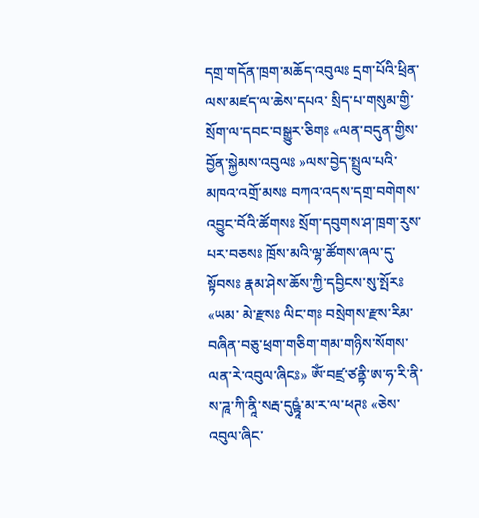དགྲ་གདོན་ཁྲག་མཆོད་འབུལཿ དྲག་པོའི་ཕྲིན་ལས་མཛད་ལ་ཆེས་དཔའ་ སྲིད་པ་གསུམ་གྱི་སྲོག་ལ་དབང་བསྒྱུར་ཅིགཿ «ལན་བདུན་གྱིས་བྱོན་སྐྱེམས་འབུལཿ »ལས་བྱེད་སྤྲུལ་པའི་མཁའ་འགྲོ་མསཿ བཀའ་འདས་དགྲ་བགེགས་འབྱུང་བོའི་ཚོགསཿ སྲོག་དབུགས་ཤ་ཁྲག་རུས་པར་བཅསཿ ཁྲོས་མའི་ལྷ་ཚོགས་ཞལ་དུ་སྟོབསཿ རྣམ་ཤེས་ཆོས་ཀྱི་དབྱིངས་སུ་སྤོརཿ «ཡམ་ མེ་རྫསཿ ལིང་གཿ བསྲེགས་རྫས་རིམ་བཞིན་བཅུ་ཕྲག་གཅིག་གམ་གཉིས་སོགས་ལན་རེ་འབུལ་ཞིངཿ» ཨོཾ་བཛྲ་ཙནྟི་ཨ་ཧ་རི་ནི་ས་ཌཱ་ཀི་ནཱི་སརྦ་དུཥྟཱཾ་མ་ར་ལ་ཕཊཿ «ཅེས་འབུལ་ཞིང་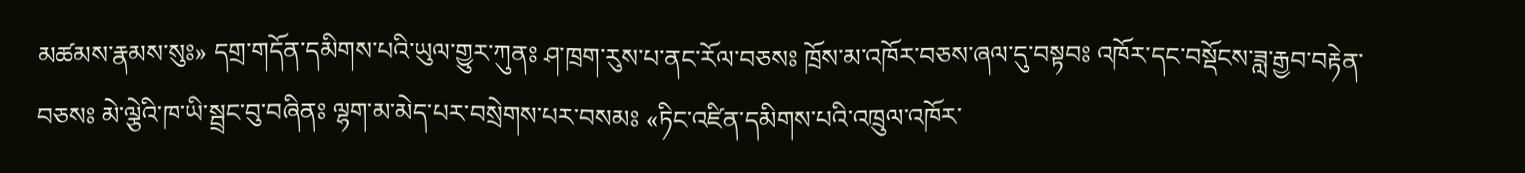མཚམས་རྣམས་སུཿ» དགྲ་གདོན་དམིགས་པའི་ཡུལ་གྱུར་ཀུནཿ ཤ་ཁྲག་རུས་པ་ནང་རོལ་བཅསཿ ཁྲོས་མ་འཁོར་བཅས་ཞལ་དུ་བསྟབཿ འཁོར་དང་བསྡོངས་ཟླ་རྒྱབ་བརྟེན་བཅསཿ མེ་ལྕེའི་ཁ་ཡི་སྦྲང་བུ་བཞིནཿ ལྷག་མ་མེད་པར་བསྲེགས་པར་བསམཿ «ཏིང་འཛིན་དམིགས་པའི་འཁྲུལ་འཁོར་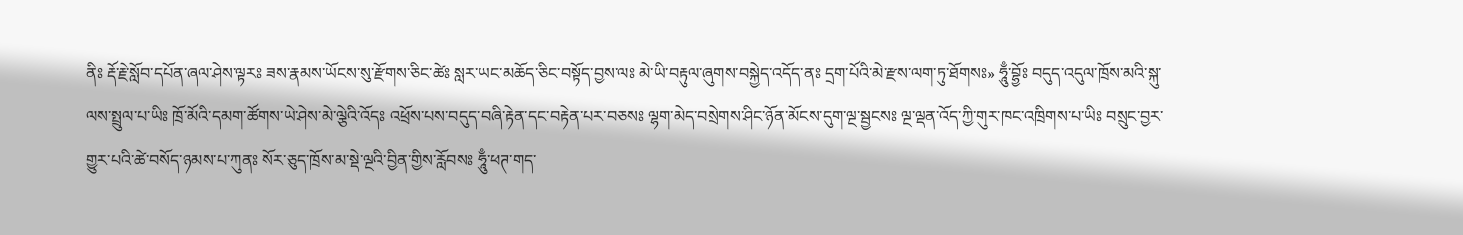ནིཿ རྡོ་རྗེ་སློབ་དཔོན་ཞལ་ཤེས་ལྟརཿ ཟས་རྣམས་ཡོངས་སུ་རྫོགས་ཅིང་ཚེཿ སླར་ཡང་མཆོད་ཅིང་བསྟོད་བྱས་ལཿ མེ་ཡི་བརྟུལ་ཞུགས་བསྐྱེད་འདོད་ནཿ དྲག་པོའི་མེ་རྫས་ལག་ཏུ་ཐོགསཿ» ཧཱུྃ་བྷྱོཿ བདུད་འདུལ་ཁྲོས་མའི་སྐུ་ལས་སྤྲུལ་པ་ཡིཿ ཁྲོ་མོའི་དམག་ཚོགས་ཡེ་ཤེས་མེ་ལྕེའི་འོདཿ འཕྲོས་པས་བདུད་བཞི་རྟེན་དང་བརྟེན་པར་བཅསཿ ལྷག་མེད་བསྲེགས་ཤིང་ཉོན་མོངས་དུག་ལྔ་སྦྱངསཿ ལྔ་ལྡན་འོད་ཀྱི་གུར་ཁང་འཁྲིགས་པ་ཡིཿ བསྲུང་བྱར་གྱུར་པའི་ཚེ་བསོད་ཉམས་པ་ཀུནཿ སོར་ཅུད་ཁྲོས་མ་སྡེ་ལྔའི་བྱིན་གྱིས་རློབསཿ ཧཱུྃ་ཕཊ་གད་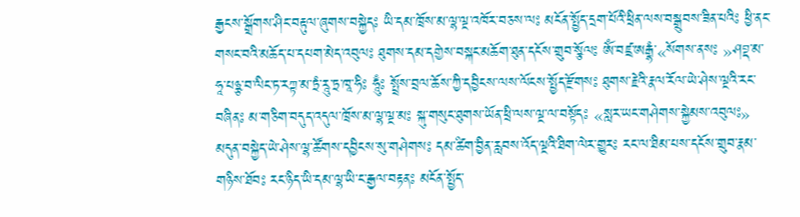རྒྱངས་སྒྲོགས་ཤིང་བརྟུལ་ཞུགས་བསྐྱེདཿ ཡི་དམ་ཁྲོས་མ་ལྷ་ལྔ་འཁོར་བཅས་ལཿ མངོན་སྤྱོད་དྲག་པོའི་ཕྲིན་ལས་བསྒྲུབས་ཟིན་པའིཿ ཕྱི་ནང་གསང་བའི་མཆོད་པ་དཔག་མེད་འབུལཿ ཐུགས་དམ་དགྱེས་བསྐང་མཆོག་ཐུན་དངོས་གྲུབ་སྩོལཿ ཨོཾ་བཛྲ་ཨརྒྷཾ་«སོགས་ནསཿ »ཤབྡ་མ་ཧཱ་པཉྩ་བ་ལིང་ཏ་རཀྟ་མ་ཏྲཾ་རཱུ་ཏྲ་ཁཱ་ཧིཿ ཧཱུྃཿ སྤྲོས་བྲལ་ཆོས་ཀྱི་དབྱིངས་ལས་ལོངས་སྤྱོད་རྫོགསཿ ཐུགས་རྗེའི་རྣལ་རོལ་ཡེ་ཤེས་ལྔའི་རང་བཞིནཿ མ་གཅིག་བདུད་འདུལ་ཁྲོས་མ་ལྷ་ལྔ་མཿ སྐུ་གསུང་ཐུགས་ཡོན་ཕྲི་ལས་ལྔ་ལ་བསྟོདཿ «སླར་ཡང་གཤེགས་སྐྱེམས་འབུལཿ» མདུན་བསྐྱེད་ཡེ་ཤེས་ལྷ་ཚོགས་དབྱིངས་སུ་གཤེགསཿ དམ་ཚིག་བྱིན་རླབས་འོད་ལྔའི་ཐིག་ལེར་གྱུརཿ རང་ལ་ཐིམ་པས་དངོས་གྲུབ་རྣམ་གཉིས་ཐོབཿ རང་ཉིད་ཡི་དམ་ལྷ་ཡི་ང་རྒྱལ་བརྟནཿ མངོན་སྤྱོད་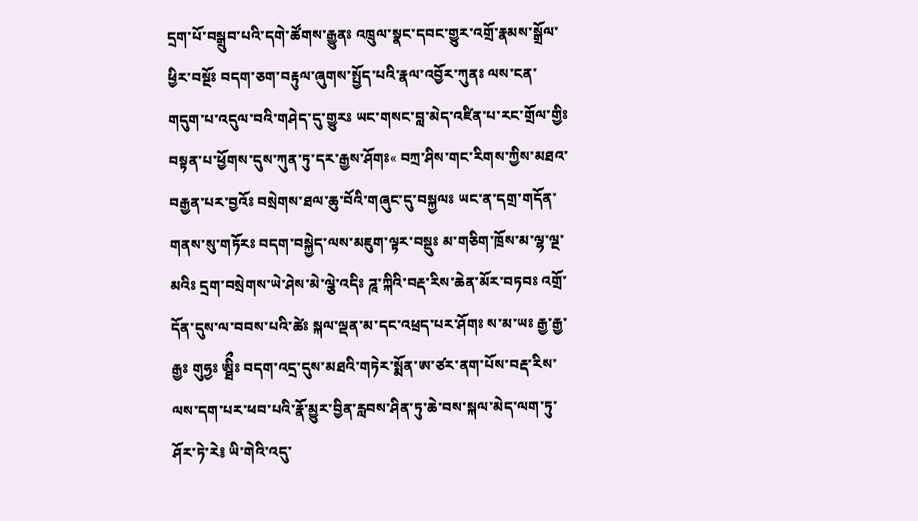དྲག་པོ་བསྒྲུབ་པའི་དགེ་ཚོགས་རྒྱུནཿ འཁྲུལ་སྣང་དབང་གྱུར་འགྲོ་རྣམས་སྒྲོལ་ཕྱིར་བསྔོཿ བདག་ཅག་བརྟུལ་ཞུགས་སྤྱོད་པའི་རྣལ་འབྱོར་ཀུནཿ ལས་ངན་གདུག་པ་འདུལ་བའི་གཤེད་དུ་གྱུརཿ ཡང་གསང་བླ་མེད་འཛིན་པ་རང་གྲོལ་གྱིཿ བསྟན་པ་ཕྱོགས་དུས་ཀུན་ཏུ་དར་རྒྱས་ཤོགཿ« བཀྲ་ཤིས་གང་རིགས་ཀྱིས་མཐའ་བརྒྱན་པར་བྱའོཿ བསྲེགས་ཐལ་ཆུ་བོའི་གཞུང་དུ་བསྐྱལཿ ཡང་ན་དགྲ་གདོན་གནས་སུ་གཏོརཿ བདག་བསྐྱེད་ལས་མཇུག་ལྟར་བསྡུཿ མ་གཅིག་ཁྲོས་མ་ལྷ་ལྔ་མའིཿ དྲག་བསྲེགས་ཡེ་ཤེས་མེ་ལྕེ་འདིཿ ཌཱ་ཀྐིའི་བརྡ་རིས་ཆེན་མོར་བཏབཿ འགྲོ་དོན་དུས་ལ་བབས་པའི་ཚེཿ སྐལ་ལྡན་མ་དང་འཕྲད་པར་ཤོགཿ ས་མ་ཡཿ རྒྱ་རྒྱ་རྒྱཿ གུཧྱཿ ཨྠིྀཿ བདག་འདྲ་དུས་མཐའི་གཏེར་སྨོན་ཨ་ཙར་ནག་པོས་བརྡ་རིས་ལས་དག་པར་ཕབ་པའི་རྣོ་མྱུར་བྱིན་རླབས་ཤིན་ཏུ་ཆེ་བས་སྐལ་མེད་ལག་ཏུ་ཤོར་ཏེ་རེ༔ ཡི་གེའི་འདུ་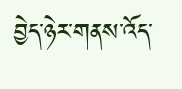བྱེད་ཉེར་གནས་འོད་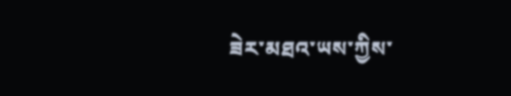ཟེར་མཐའ་ཡས་ཀྱིས་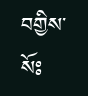བགྱིས་སོཿ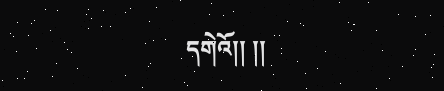དགེའོ།། །།